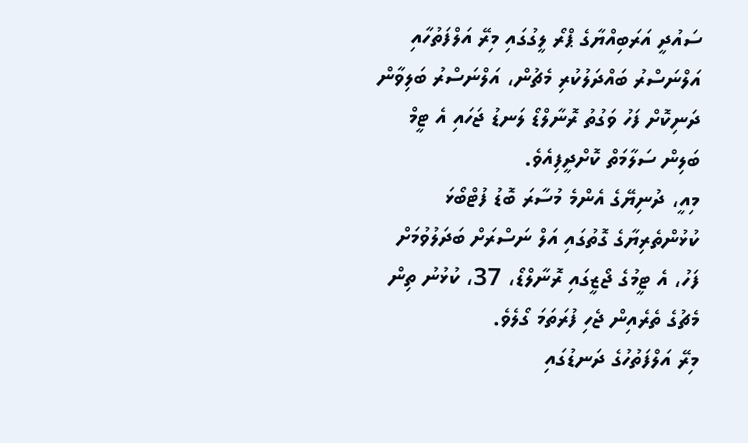ސައުދީ އަރަބިއްޔާގެ ޕްރޯ ލީގުގައި މިރޭ އަލްފަތުހާއި އަލްނަސްރު ބައްދަލުކުރި މެޗުން، އަލްނަސްރު ބަލިވާން ދަނިކޮށް ފަހު ވަގުތު ރޮނާލްޑޯ ލަނޑު ޖަހައި އެ ޓީމް ބަލިން ސަލާމަތް ކޮށްދީފިއެވެ.
މިއީ، ދުނިޔޭގެ އެންމެ މުސާރަ ބޮޑު ފުޓްބޯޅަ ކުޅުންތެރިޔާގެ ގޮތުގައި އަލް ނަސްރަށް ބަދަލުވުމަށް ފަހު، އެ ޓީމުގެ ޖޯޒީގައި ރޮނާލްޑޯ، 37، ކުޅުނު ތިން މެޗުގެ ތެރެއިން ޖެހި ފުރަތަމަ ގޯލެވެ.
މިރޭ އަލްފަތުހުގެ ދަނޑުގައި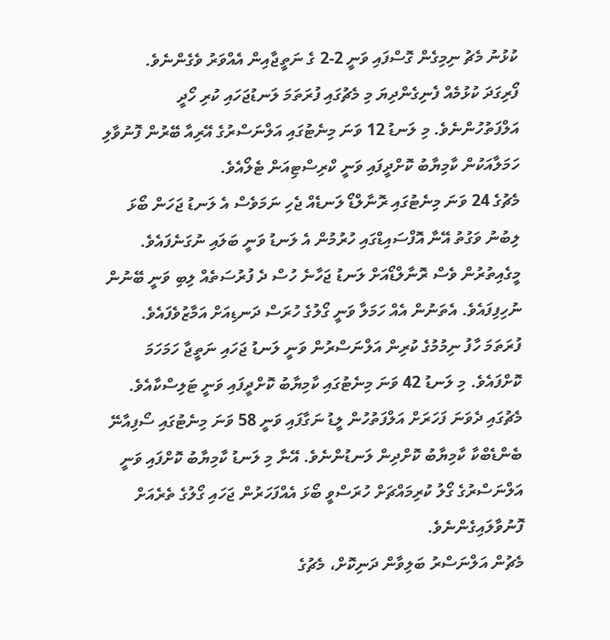ކުޅުނު މެޗު ނިމިގެން ގޮސްފައި ވަނީ 2-2 ގެ ނަތީޖާއިން އެއްވަރު ވެގެންނެވެ.
ފޯރިގަދަ ކުޅުމެއް ފެނިގެންދިޔަ މި މެޗުގައި ފުރަތަމަ ލަނޑުޖަހައި ކުރި ހޯދީ އަލްފަތުހުންނެވެ. މި ލަނޑު 12 ވަނަ މިނެޓުގައި އަލްނަސްރުގެ އޭރިއާ ބޭރުން ފޮނުވާލި ހަމަލާއަކުން ކާމިޔާބު ކޮށްދީފައި ވަނީ ކްރިސްޓިއަން ޓެލޯއެވެ.
މެޗުގެ 24 ވަނަ މިނެޓުގައި ރޮނާލްޑޯ ލަނޑެއް ޖެހި ނަމަވެސް އެ ލަނޑު ޖަހަން ބޯޅަ ލިބުނު ވަގުތު އޭނާ އޮފްސައިޑްގައި ހުރުމުން އެ ލަނޑު ވަނީ ބަލައި ނުގަނެފައެވެ. މީގެއިތުރުން ވެސް ރޮނާލްޑޯއަށް ލަނޑު ޖަހާނެ ހުސް ދެ ފުރުސަތެއް ލިބި ވަނީ ބޭނުން ނުހިފިފައެވެ. އެތަނުން އެއް ހަމަލާ ވަނީ ގޯލުގެ ހުރަސް ދަނޑިއަށް އަމާޒުވެފައެވެ.
ފުރަތަމަ ހާފު ނިމުމުގެ ކުރިން އަލްނަސްރުން ވަނީ ލަނޑު ޖަހައި ނަތީޖާ ހަމަހަމަ ކޮށްފައެވެ. މި ލަނޑު 42 ވަނަ މިނެޓުގައި ކާމިޔާބު ކޮށްދީފައި ވަނީ ޓަލިސްކާއެވެ.
މެޗުގައި ދެވަނަ ފަހަރަށް އަލްފަތުހުން ލީޑު ނަގާފައި ވަނީ 58 ވަނަ މިނެޓުގައި ސޯފިއާނޭ ބެންޑެބްކާ ކާމިޔާބު ކޮށްދިން ލަނޑުންނެވެ. އޭނާ މި ލަނޑު ކާމިޔާބު ކޮށްފައި ވަނީ އަލްނަސްރުގެ ގޯލު ކުރިމައްޗަށް ހުރަސްވީ ބޯޅަ އެއްފަހަރުން ޖަހައި ގޯލުގެ ތެރެއަށް ފޮނުވާލައިގެންނެވެ.
މެޗުން އަލްނަސްރު ބަލިވާން ދަނިކޮށް، މެޗުގެ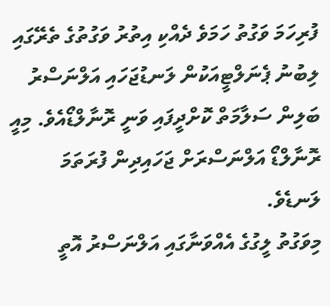ފުރިހަމަ ވަގުތު ހަމަވެ ދެއްކި އިތުރު ވަގުތުގެ ތެރޭގައި ލިބުނު ޕެނަލްޓީއަކުން ލަނޑުޖަހައި އަލްނަސްރު ބަލިން ސަލާމަތް ކޮށްދީފައި ވަނީ ރޮނާލްޑޯއެވެ. މިއީ ރޮނާލްޑޯ އަލްނަސްރަށް ޖަހައިދިން ފުރަތަމަ ލަނޑެވެ.
މިވަގުތު ލީގުގެ އެއްވަނާގައި އަލްނަސްރު އޮތީ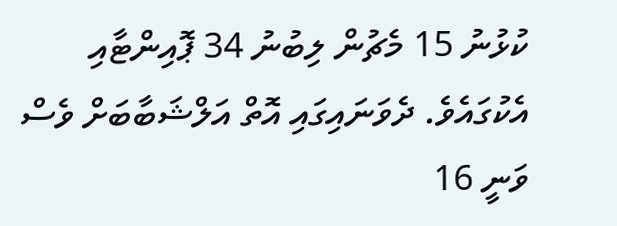ކުޅުނު 15 މެޗުން ލިބުނު 34 ޕޮއިންޓާއި އެކުގައެވެ. ދެވަނައިގައި އޮތް އަލްޝަބާބަށް ވެސް ވަނީ 16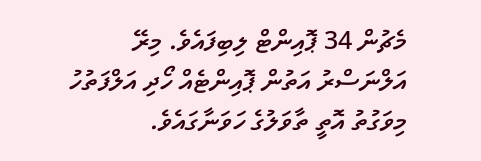މެޗުން 34 ޕޮއިންޓް ލިބިފައެވެ. މިރޭ އަލްނަސްރު އަތުން ޕޮއިންޓެއް ހޯދި އަލްފަތުހު މިވަގުތު އޮތީ ތާވަލުގެ ހަވަނާގައެވެ.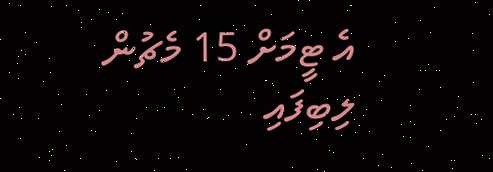އެ ޓީމަށް 15 މެޗުން ލިބިފައި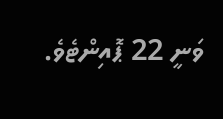ވަނީ 22 ޕޮއިންޓެވެ.